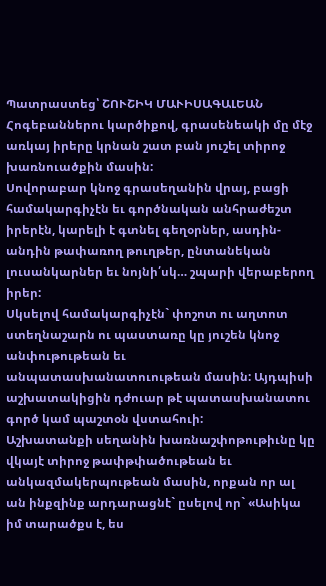Պատրաստեց՝ ՇՈՒՇԻԿ ՄԱՒԻՍԱԳԱԼԵԱՆ
Հոգեբաններու կարծիքով, գրասենեակի մը մէջ առկայ իրերը կրնան շատ բան յուշել տիրոջ խառնուածքին մասին:
Սովորաբար կնոջ գրասեղանին վրայ, բացի համակարգիչէն եւ գործնական անհրաժեշտ իրերէն, կարելի է գտնել գեղօրներ, ասդին-անդին թափառող թուղթեր, ընտանեկան լուսանկարներ եւ նոյնի՛սկ… շպարի վերաբերող իրեր:
Սկսելով համակարգիչէն` փոշոտ ու աղտոտ ստեղնաշարն ու պաստառը կը յուշեն կնոջ անփութութեան եւ անպատասխանատուութեան մասին: Այդպիսի աշխատակիցին դժուար թէ պատասխանատու գործ կամ պաշտօն վստահուի:
Աշխատանքի սեղանին խառնաշփոթութիւնը կը վկայէ տիրոջ թափթփածութեան եւ անկազմակերպութեան մասին, որքան որ ալ ան ինքզինք արդարացնէ` ըսելով որ` «Ասիկա իմ տարածքս է, ես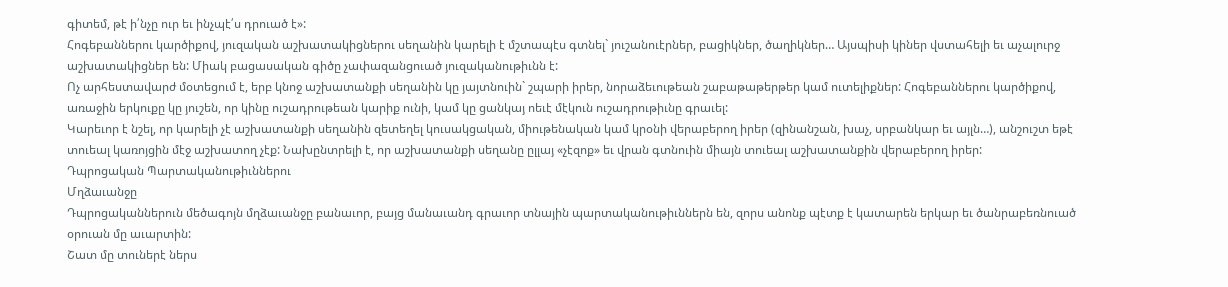գիտեմ, թէ ի՛նչը ուր եւ ինչպէ՛ս դրուած է»:
Հոգեբաններու կարծիքով, յուզական աշխատակիցներու սեղանին կարելի է մշտապէս գտնել` յուշանուէրներ, բացիկներ, ծաղիկներ… Այսպիսի կիներ վստահելի եւ աչալուրջ աշխատակիցներ են: Միակ բացասական գիծը չափազանցուած յուզականութիւնն է:
Ոչ արհեստավարժ մօտեցում է, երբ կնոջ աշխատանքի սեղանին կը յայտնուին` շպարի իրեր, նորաձեւութեան շաբաթաթերթեր կամ ուտելիքներ: Հոգեբաններու կարծիքով, առաջին երկուքը կը յուշեն, որ կինը ուշադրութեան կարիք ունի, կամ կը ցանկայ ոեւէ մէկուն ուշադրութիւնը գրաւել:
Կարեւոր է նշել, որ կարելի չէ աշխատանքի սեղանին զետեղել կուսակցական, միութենական կամ կրօնի վերաբերող իրեր (զինանշան, խաչ, սրբանկար եւ այլն…), անշուշտ եթէ տուեալ կառոյցին մէջ աշխատող չէք: Նախընտրելի է, որ աշխատանքի սեղանը ըլլայ «չէզոք» եւ վրան գտնուին միայն տուեալ աշխատանքին վերաբերող իրեր:
Դպրոցական Պարտականութիւններու
Մղձաւանջը
Դպրոցականներուն մեծագոյն մղձաւանջը բանաւոր, բայց մանաւանդ գրաւոր տնային պարտականութիւններն են, զորս անոնք պէտք է կատարեն երկար եւ ծանրաբեռնուած օրուան մը աւարտին:
Շատ մը տուներէ ներս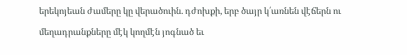երեկոյեան ժամերը կը վերածուին. դժոխքի, երբ ծայր կ՛առնեն վէճերն ու մեղադրանքները մէկ կողմէն յոգնած եւ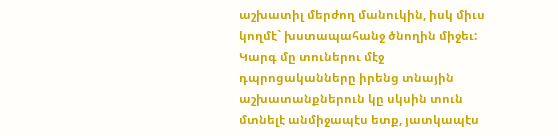աշխատիլ մերժող մանուկին, իսկ միւս կողմէ` խստապահանջ ծնողին միջեւ:
Կարգ մը տուներու մէջ դպրոցականները իրենց տնային աշխատանքներուն կը սկսին տուն մտնելէ անմիջապէս ետք, յատկապէս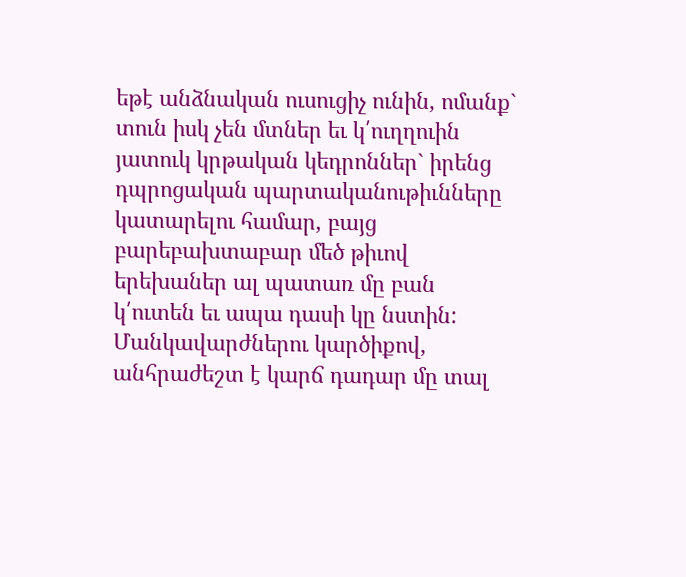եթէ անձնական ուսուցիչ ունին, ոմանք` տուն իսկ չեն մտներ եւ կ՛ուղղուին յատուկ կրթական կեդրոններ` իրենց դպրոցական պարտականութիւնները կատարելու համար, բայց բարեբախտաբար մեծ թիւով երեխաներ ալ պատառ մը բան կ՛ուտեն եւ ապա դասի կը նստին:
Մանկավարժներու կարծիքով, անհրաժեշտ է կարճ դադար մը տալ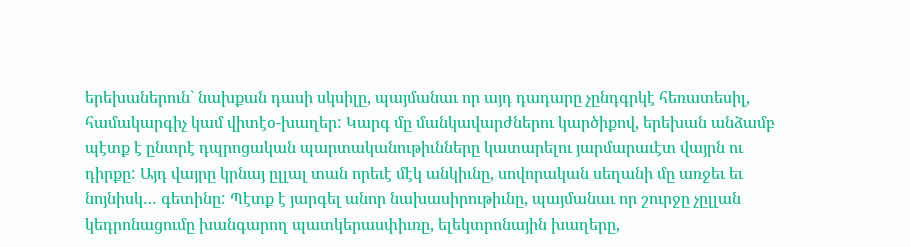երեխաներուն` նախքան դասի սկսիլը, պայմանաւ որ այդ դադարը չընդգրկէ հեռատեսիլ, համակարգիչ կամ վիտէօ-խաղեր: Կարգ մը մանկավարժներու կարծիքով, երեխան անձամբ պէտք է ընտրէ դպրոցական պարտականութիւնները կատարելու յարմարաւէտ վայրն ու դիրքը: Այդ վայրը կրնայ ըլլալ տան որեւէ մէկ անկիւնը, սովորական սեղանի մը առջեւ եւ նոյնիսկ… գետինը: Պէտք է յարգել անոր նախասիրութիւնը, պայմանաւ որ շուրջը չըլլան կեդրոնացումը խանգարող պատկերասփիւռը, ելեկտրոնային խաղերը,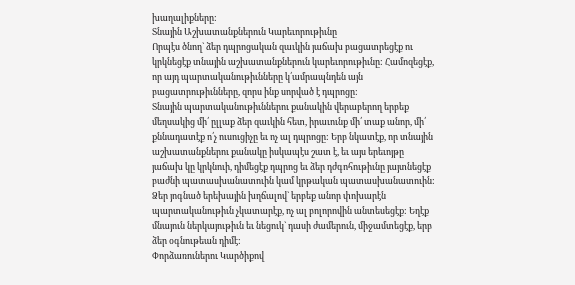խաղալիքները:
Տնային Աշխատանքներուն Կարեւորութիւնը
Որպէս ծնող` ձեր դպրոցական զաւկին յաճախ բացատրեցէք ու կրկնեցէք տնային աշխատանքներուն կարեւորութիւնը: Համոզեցէք, որ այդ պարտականութիւնները կ՛ամրապնդեն այն բացատրութիւնները, զորս ինք սորված է դպրոցը:
Տնային պարտականութիւններու քանակին վերաբերող երբեք մեղսակից մի՛ ըլլաք ձեր զաւկին հետ, իրաւունք մի՛ տաք անոր, մի՛ քննադատէք ո՛չ ուսուցիչը եւ ոչ ալ դպրոցը: Երբ նկատէք, որ տնային աշխատանքներու քանակը իսկապէս շատ է, եւ այս երեւոյթը յաճախ կը կրկնուի, դիմեցէք դպրոց եւ ձեր դժգոհութիւնը յայտնեցէք բաժնի պատասխանատուին կամ կրթական պատասխանատուին:
Ձեր յոգնած երեխային խղճալով` երբեք անոր փոխարէն պարտականութիւն չկատարէք, ոչ ալ բոլորովին անտեսեցէք: Եղէք մնայուն ներկայութիւն եւ նեցուկ` դասի ժամերուն, միջամտեցէք, երբ ձեր օգնութեան դիմէ:
Փորձառուներու Կարծիքով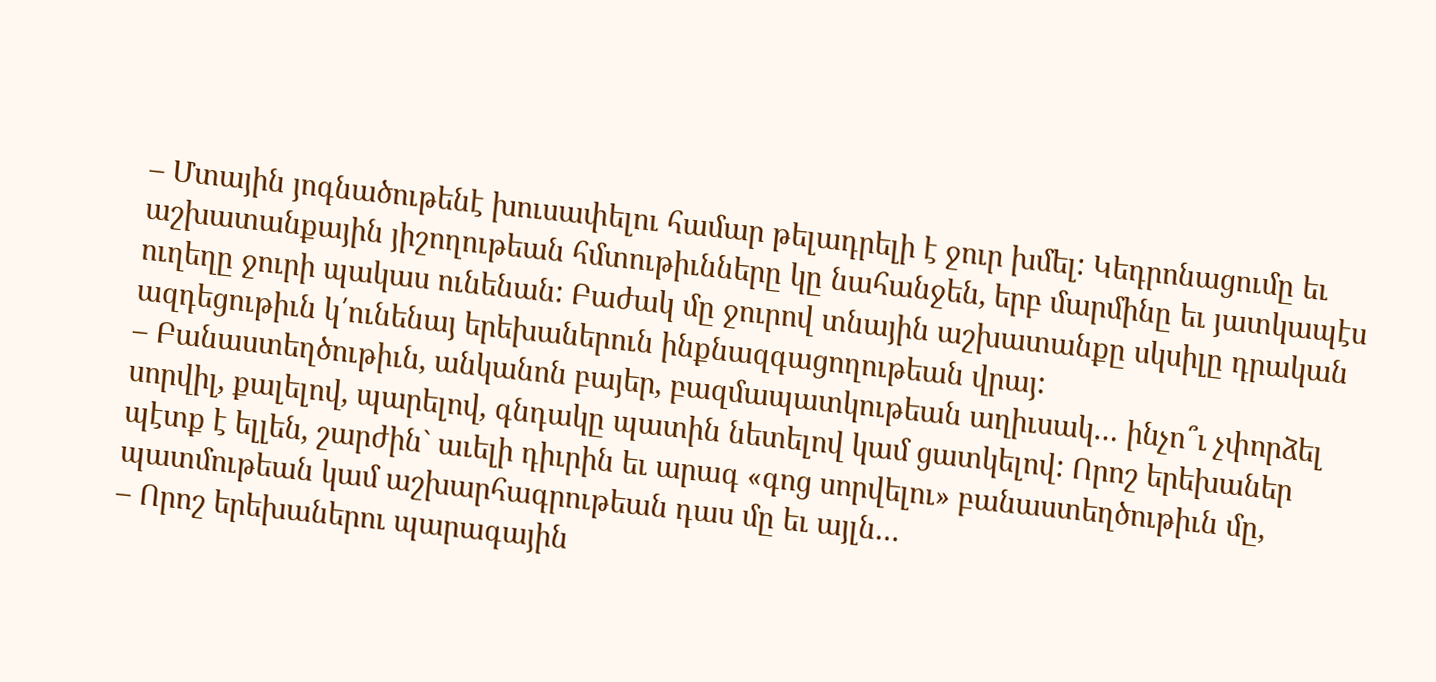– Մտային յոգնածութենէ խուսափելու համար թելադրելի է ջուր խմել: Կեդրոնացումը եւ աշխատանքային յիշողութեան հմտութիւնները կը նահանջեն, երբ մարմինը եւ յատկապէս ուղեղը ջուրի պակաս ունենան: Բաժակ մը ջուրով տնային աշխատանքը սկսիլը դրական ազդեցութիւն կ՛ունենայ երեխաներուն ինքնազգացողութեան վրայ:
– Բանաստեղծութիւն, անկանոն բայեր, բազմապատկութեան աղիւսակ… ինչո՞ւ չփորձել սորվիլ, քալելով, պարելով, գնդակը պատին նետելով կամ ցատկելով: Որոշ երեխաներ պէտք է ելլեն, շարժին` աւելի դիւրին եւ արագ «գոց սորվելու» բանաստեղծութիւն մը, պատմութեան կամ աշխարհագրութեան դաս մը եւ այլն…
– Որոշ երեխաներու պարագային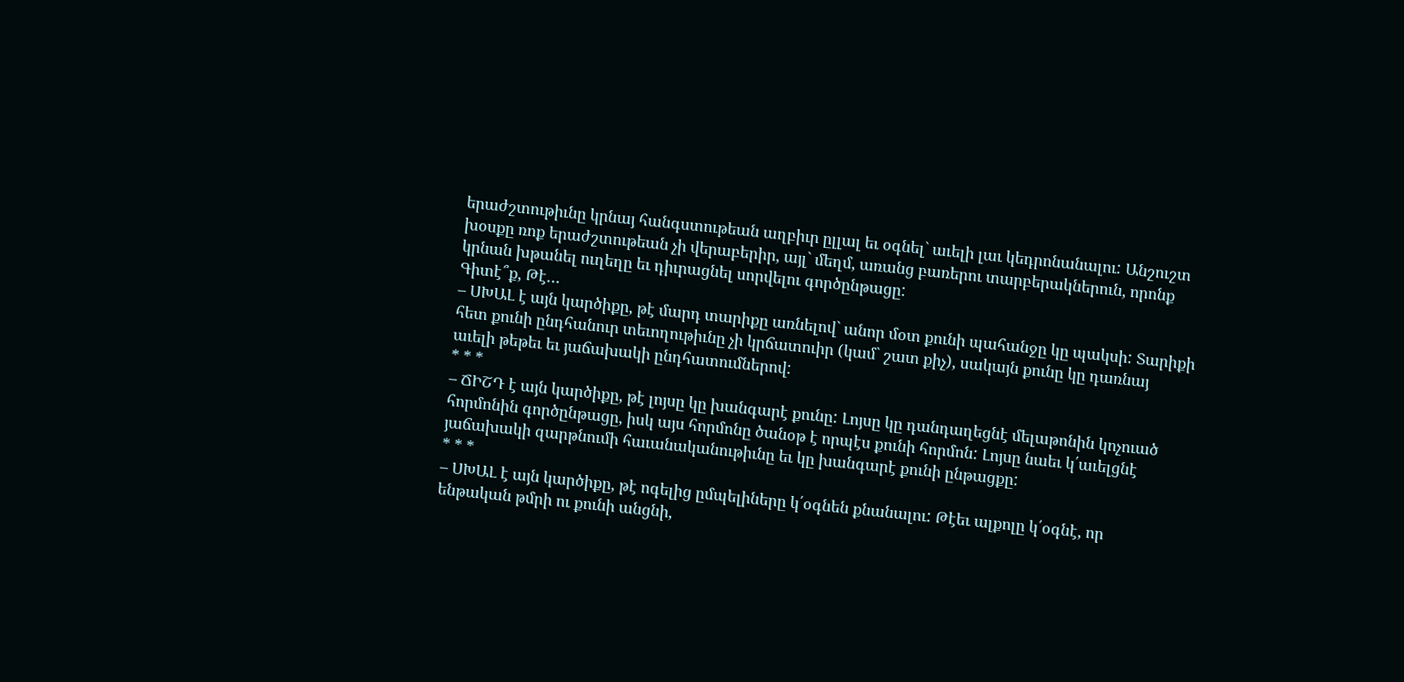երաժշտութիւնը կրնայ հանգստութեան աղբիւր ըլլալ եւ օգնել` աւելի լաւ կեդրոնանալու: Անշուշտ խօսքը ռոք երաժշտութեան չի վերաբերիր, այլ` մեղմ, առանց բառերու տարբերակներուն, որոնք կրնան խթանել ուղեղը եւ դիւրացնել սորվելու գործընթացը:
Գիտէ՞ք, Թէ…
– ՍԽԱԼ է այն կարծիքը, թէ մարդ տարիքը առնելով` անոր մօտ քունի պահանջը կը պակսի: Տարիքի հետ քունի ընդհանուր տեւողութիւնը չի կրճատուիր (կամ` շատ քիչ), սակայն քունը կը դառնայ աւելի թեթեւ եւ յաճախակի ընդհատումներով:
* * *
– ՃԻՇԴ է այն կարծիքը, թէ լոյսը կը խանգարէ քունը: Լոյսը կը դանդաղեցնէ մելաթոնին կոչուած հորմոնին գործընթացը, իսկ այս հորմոնը ծանօթ է որպէս քունի հորմոն: Լոյսը նաեւ կ՛աւելցնէ յաճախակի զարթնումի հաւանականութիւնը եւ կը խանգարէ քունի ընթացքը:
* * *
– ՍԽԱԼ է այն կարծիքը, թէ ոգելից ըմպելիները կ՛օգնեն քնանալու: Թէեւ ալքոլը կ՛օգնէ, որ ենթական թմրի ու քունի անցնի,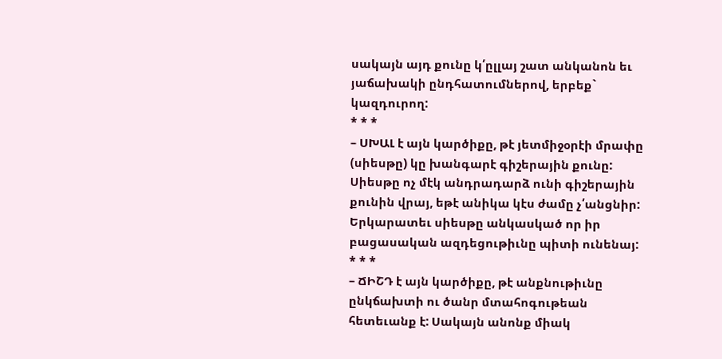սակայն այդ քունը կ՛ըլլայ շատ անկանոն եւ յաճախակի ընդհատումներով, երբեք` կազդուրող:
* * *
– ՍԽԱԼ է այն կարծիքը, թէ յետմիջօրէի մրափը (սիեսթը) կը խանգարէ գիշերային քունը: Սիեսթը ոչ մէկ անդրադարձ ունի գիշերային քունին վրայ, եթէ անիկա կէս ժամը չ՛անցնիր: Երկարատեւ սիեսթը անկասկած որ իր բացասական ազդեցութիւնը պիտի ունենայ:
* * *
– ՃԻՇԴ է այն կարծիքը, թէ անքնութիւնը ընկճախտի ու ծանր մտահոգութեան հետեւանք է: Սակայն անոնք միակ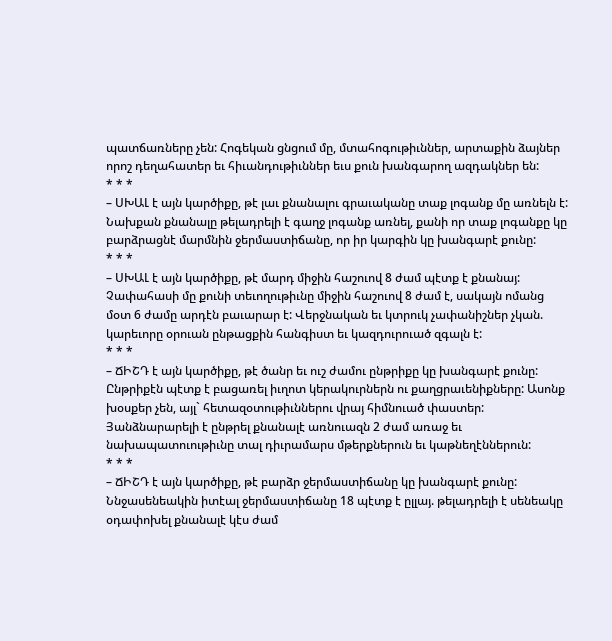պատճառները չեն: Հոգեկան ցնցում մը, մտահոգութիւններ, արտաքին ձայներ որոշ դեղահատեր եւ հիւանդութիւններ եւս քուն խանգարող ազդակներ են:
* * *
– ՍԽԱԼ է այն կարծիքը, թէ լաւ քնանալու գրաւականը տաք լոգանք մը առնելն է: Նախքան քնանալը թելադրելի է գաղջ լոգանք առնել, քանի որ տաք լոգանքը կը բարձրացնէ մարմնին ջերմաստիճանը, որ իր կարգին կը խանգարէ քունը:
* * *
– ՍԽԱԼ է այն կարծիքը, թէ մարդ միջին հաշուով 8 ժամ պէտք է քնանայ: Չափահասի մը քունի տեւողութիւնը միջին հաշուով 8 ժամ է, սակայն ոմանց մօտ 6 ժամը արդէն բաւարար է: Վերջնական եւ կտրուկ չափանիշներ չկան. կարեւորը օրուան ընթացքին հանգիստ եւ կազդուրուած զգալն է:
* * *
– ՃԻՇԴ է այն կարծիքը, թէ ծանր եւ ուշ ժամու ընթրիքը կը խանգարէ քունը: Ընթրիքէն պէտք է բացառել իւղոտ կերակուրներն ու քաղցրաւենիքները: Ասոնք խօսքեր չեն, այլ` հետազօտութիւններու վրայ հիմնուած փաստեր: Յանձնարարելի է ընթրել քնանալէ առնուազն 2 ժամ առաջ եւ նախապատուութիւնը տալ դիւրամարս մթերքներուն եւ կաթնեղէններուն:
* * *
– ՃԻՇԴ է այն կարծիքը, թէ բարձր ջերմաստիճանը կը խանգարէ քունը: Ննջասենեակին իտէալ ջերմաստիճանը 18 պէտք է ըլլայ. թելադրելի է սենեակը օդափոխել քնանալէ կէս ժամ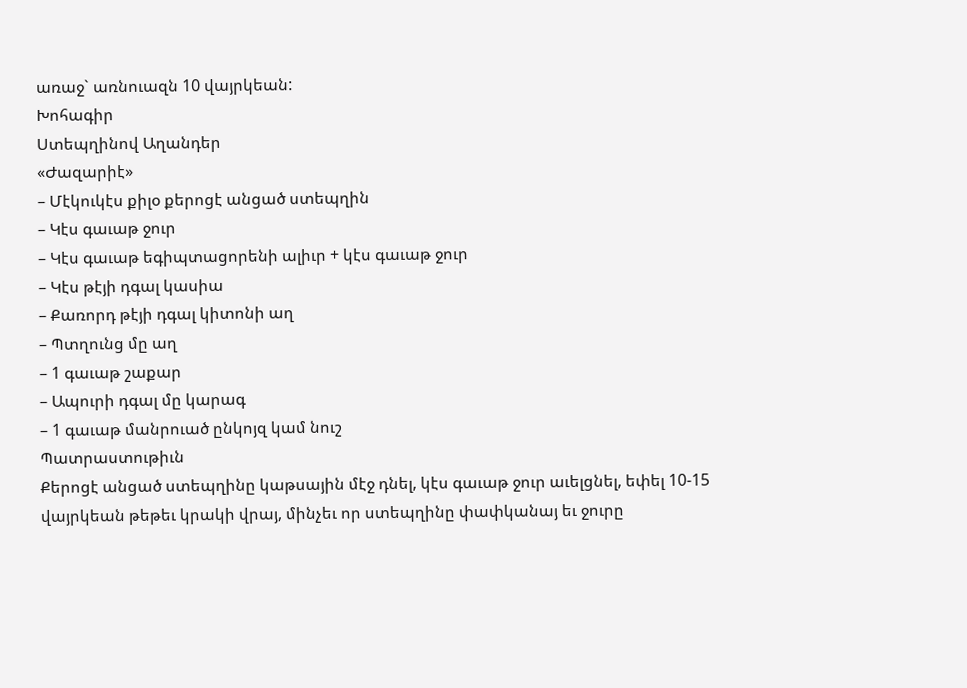առաջ` առնուազն 10 վայրկեան:
Խոհագիր
Ստեպղինով Աղանդեր
«Ժազարիէ»
– Մէկուկէս քիլօ քերոցէ անցած ստեպղին
– Կէս գաւաթ ջուր
– Կէս գաւաթ եգիպտացորենի ալիւր + կէս գաւաթ ջուր
– Կէս թէյի դգալ կասիա
– Քառորդ թէյի դգալ կիտոնի աղ
– Պտղունց մը աղ
– 1 գաւաթ շաքար
– Ապուրի դգալ մը կարագ
– 1 գաւաթ մանրուած ընկոյզ կամ նուշ
Պատրաստութիւն
Քերոցէ անցած ստեպղինը կաթսային մէջ դնել, կէս գաւաթ ջուր աւելցնել, եփել 10-15 վայրկեան թեթեւ կրակի վրայ, մինչեւ որ ստեպղինը փափկանայ եւ ջուրը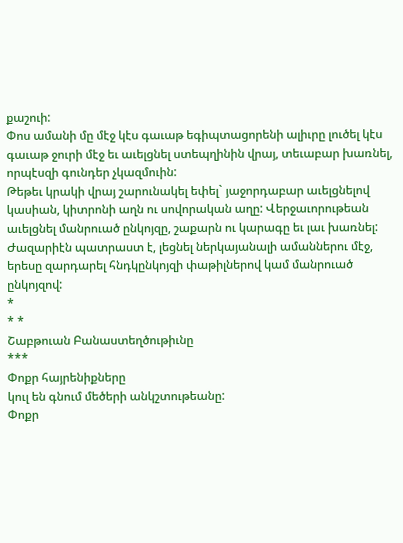քաշուի:
Փոս ամանի մը մէջ կէս գաւաթ եգիպտացորենի ալիւրը լուծել կէս գաւաթ ջուրի մէջ եւ աւելցնել ստեպղինին վրայ, տեւաբար խառնել, որպէսզի գունդեր չկազմուին:
Թեթեւ կրակի վրայ շարունակել եփել` յաջորդաբար աւելցնելով կասիան, կիտրոնի աղն ու սովորական աղը: Վերջաւորութեան աւելցնել մանրուած ընկոյզը, շաքարն ու կարագը եւ լաւ խառնել:
Ժազարիէն պատրաստ է, լեցնել ներկայանալի ամաններու մէջ, երեսը զարդարել հնդկընկոյզի փաթիլներով կամ մանրուած ընկոյզով:
*
* *
Շաբթուան Բանաստեղծութիւնը
***
Փոքր հայրենիքները
կուլ են գնում մեծերի անկշտութեանը:
Փոքր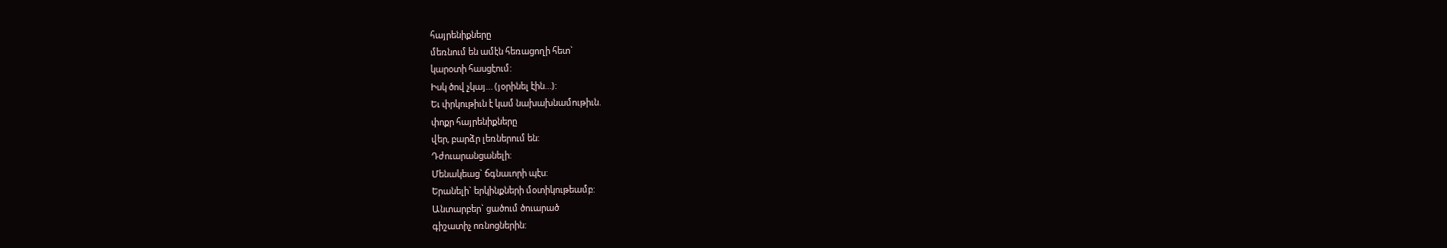հայրենիքները
մեռնում են ամէն հեռացողի հետ`
կարօտի հասցէում:
Իսկ ծով չկայ… (յօրինել էին…):
Եւ փրկութիւն է կամ նախախնամութիւն.
փոքր հայրենիքները
վեր, բարձր լեռներում են:
Դժուարանցանելի:
Մենակեաց` ճգնաւորի պէս:
Երանելի` երկինքների մօտիկութեամբ:
Անտարբեր` ցածում ծուարած
գիշատիչ ոռնոցներին: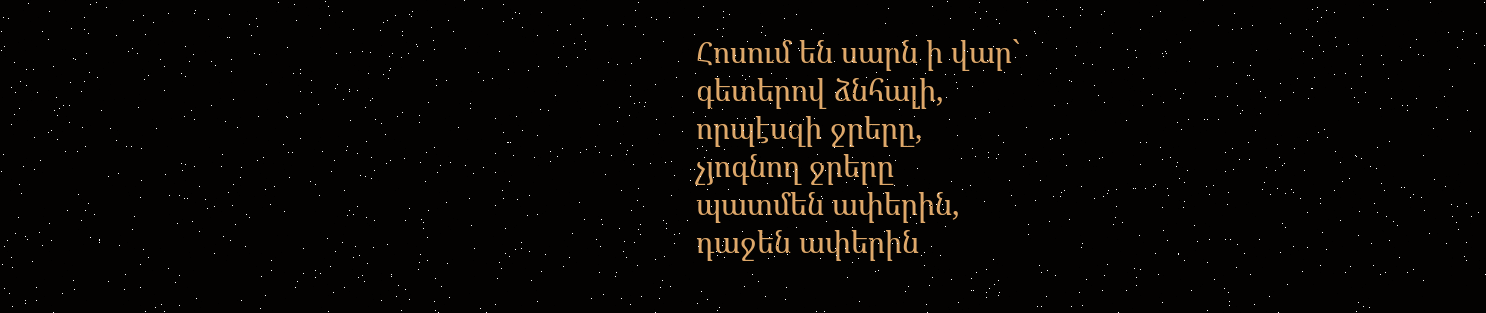Հոսում են սարն ի վար`
գետերով ձնհալի,
որպէսզի ջրերը,
չյոգնող ջրերը
պատմեն ափերին,
դաջեն ափերին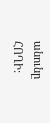անունը
ՀՈՂԻ: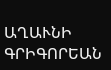ԱՂԱՒՆԻ ԳՐԻԳՈՐԵԱՆ